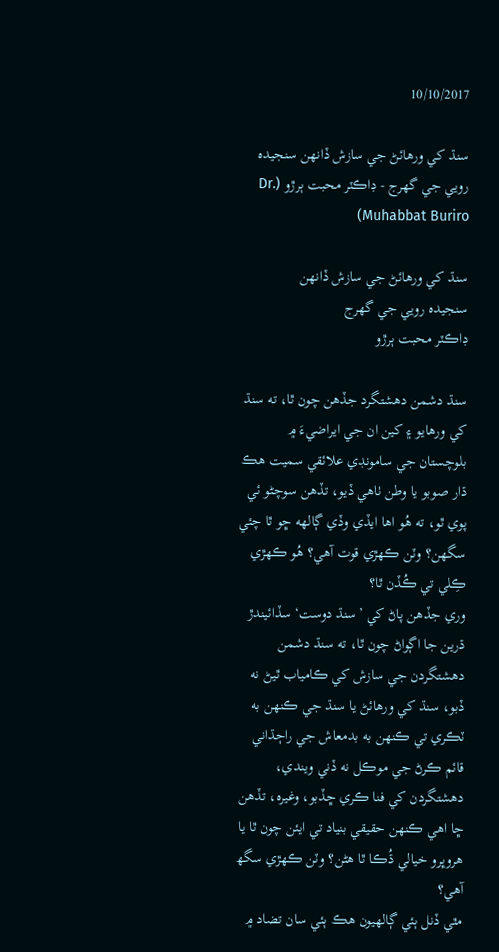10/10/2017

سنڌ کي ورهائڻ جي سازش ڏانهن سنجيده رويي جي گھرج - ڊاڪٽر محبت ٻرڙو (Dr. Muhabbat Buriro)

سنڌ کي ورهائڻ جي سازش ڏانهن
سنجيده رويي جي گھرج
ڊاڪٽر محبت ٻرڙو

سنڌ دشمن دهشتگرد جڏهن چون ٿا، ته سنڌ کي ورهايو ۽ کين ان جي ايراضيءَ ۾ بلوچستان جي سامونڊي علائقي سميت هڪ ڌار صوبو يا وطن ٺاهي ڏيو، تڏهن سوچڻو ئي پوي ٿو، ته هُو اها ايڏي وڏي ڳالهه ڇو ٿا چئي سگھن؟ وٽن ڪهڙي قوت آهي؟ هُو ڪهڙي ڪِلي تي ڪُڏن ٿا؟
وري جڏهن پاڻ کي ’سنڌ دوست‘ سڏائيندڙ ڌرين جا اڳواڻ چون ٿا، ته سنڌ دشمن دهشتگردن جي سازش کي ڪامياب ٿيڻ نه ڏبو، سنڌ کي ورهائڻ يا سنڌ جي ڪنهن به ٽڪري تي ڪنهن به بدمعاش جي راڄڌاني قائم ڪرڻ جي موڪل نه ڏني ويندي، دهشتگردن کي فنا ڪري ڇڏبو، وغيره، تڏهن ڇا اهي ڪنهن حقيقي بنياد تي ايئن چون ٿا يا هروڀرو خيالي ڌُڪا ٿا هڻن؟ وٽن ڪهڙي سگھ آهي؟
مٿي ڏنل ٻئي ڳالهيون هڪ ٻئي سان تضاد ۾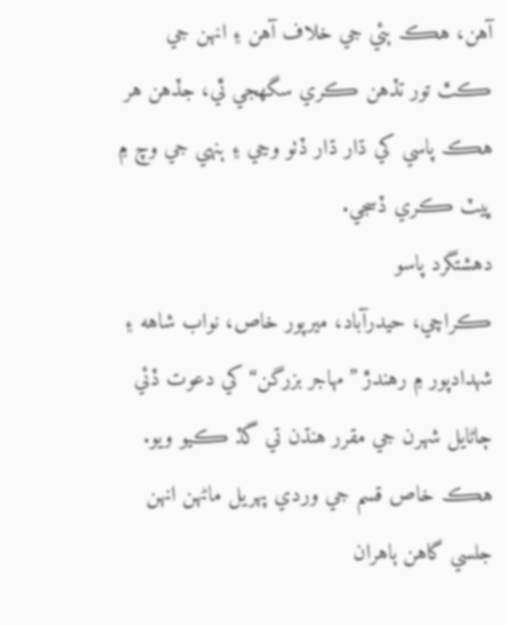آهن، هڪ ٻئي جي خلاف آهن ۽ انهن جي ڪٿ تور تڏهن ڪري سگھجي ٿي، جڏهن هر هڪ پاسي کي ڌار ڌار ڏٺو وڃي ۽ ٻنهي جي وچ ۾ ڀيٽ ڪري ڏسجي.
دهشتگرد پاسو
ڪراچي، حيدرآباد، ميرپور خاص، نواب شاهه ۽ شهدادپور ۾ رهندڙ ”مهاجر بزرگن“ کي دعوت ڏئي ڄاڻايل شهرن جي مقرر هنڌن تي گڏ ڪيو ويو. هڪ خاص قسم جي وردي پهريل ماڻهن انهن جلسي گاهن ٻاهران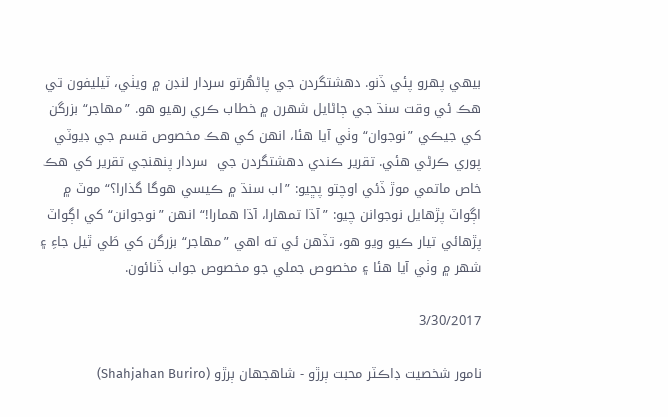بيهي پهرو پئي ڏنو. دهشتگردن جي پاڻهُرتو سردار لنڊن ۾ ويٺي، ٽيليفون تي هڪ ئي وقت سنڌ جي ڄاڻايل شهرن ۾ خطاب ڪري رهيو هو. ”مهاجر“ بزرگن کي جيڪي ”نوجوان“ وٺي آيا هئا، انهن کي هڪ مخصوص قسم جي ڊيوٽي پوري ڪرڻي هئي. تقرير ڪندي دهشتگردن جي  سردار پنهنجي تقرير کي هڪ خاص ماتمي موڙ ڏئي اوچتو پڇيو: ”اب سنڌ ۾ ڪيسي هوگا گذارا؟“ موٽ ۾ اڳواٽ پڙهايل نوجوانن چيو: ”آڌا تمهارا، آڌا همارا!“ انهن ”نوجوانن“ کي اڳواٽ پڙهائي تيار ڪيو ويو هو، تڏهن ئي ته اهي ”مهاجر“ بزرگن کي طَي ٿيل جاءِ ۽ شهر ۾ وٺي آيا هئا ۽ مخصوص جملي جو مخصوص جواب ڏنائون.

3/30/2017

نامور شخصيت ڊاڪٽر محبت ٻرڙو - شاهجھان ٻرڙو (Shahjahan Buriro)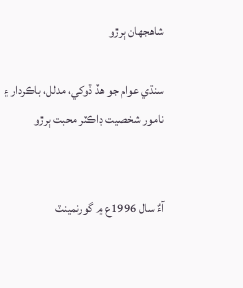شاهجھان ٻرڙو

سنڌي عوام جو هڏ ڏوکي، مدلل، باڪردار ۽
نامور شخصيت ڊاڪٽر محبت ٻرڙو


آءٌ سال 1996ع ۾ گورنمينٽ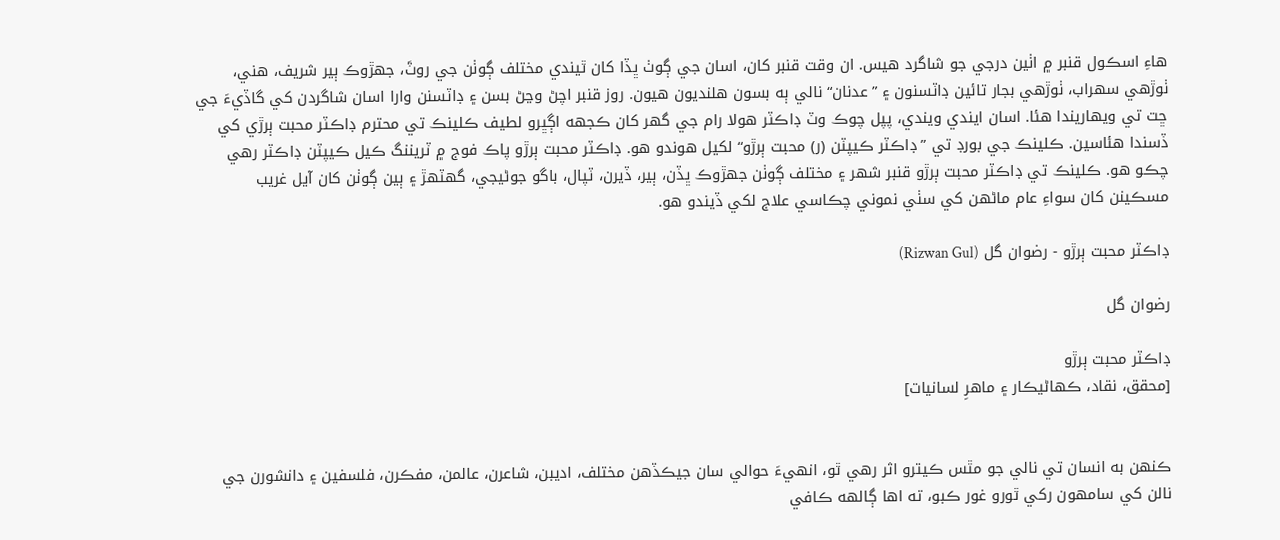هاءِ اسڪول قنبر ۾ اٺين درجي جو شاگرد هيس. ان وقت قنبر کان، اسان جي ڳوٺ ڀڏا کان ٿيندي مختلف ڳوٺن جي روٽَ، جھڙوڪ ٻير شريف، هني، ٺوڙهي سهراب، ٺوڙهي بجار تائين ڊاٽسنون ۽ ”عدنان“ نالي ٻه بسون هلنديون هيون. روز قنبر اچڻ وڃڻ بسن ۽ ڊاٽسنن وارا اسان شاگردن کي گاڏيءَ جي ڇت تي ويهاريندا هئا. اسان ايندي ويندي، پپل چوڪ وٽ ڊاڪٽر هولا رام جي گھر کان ڪجھه اڳڀرو لطيف ڪلينڪ تي محترم ڊاڪٽر محبت ٻرڙي کي ڏسندا هئاسين. ڪلينڪ جي بورڊ تي ”ڊاڪٽر ڪيپٽن (ر) محبت ٻرڙو“ لکيل هوندو هو. ڊاڪٽر محبت ٻرڙو پاڪ فوج ۾ ٽريننگ ڪيل ڪيپٽن ڊاڪٽر رهي چڪو هو. ڪلينڪ تي ڊاڪٽر محبت ٻرڙو قنبر شهر ۽ مختلف ڳوٺن جھڙوڪ ڀڏن، ٻير، ڏيرن، ٽپال، باگو جوڻيجي، گھٽهڙ ۽ ٻين ڳوٺن کان آيل غريب مسڪينن کان سواءِ عام ماڻهن کي سٺي نموني چڪاسي علاج لکي ڏيندو هو.

ڊاڪٽر محبت ٻرڙو - رضوان گل (Rizwan Gul)

رضوان گل

ڊاڪٽر محبت ٻرڙو
[محقق، نقاد، ڪهاڻيڪار ۽ ماهرِ لسانيات]


ڪنھن به انسان تي نالي جو مٿس ڪيترو اثر رهي ٿو، انهيءَ حوالي سان جيڪڏهن مختلف، اديبن، شاعرن، عالمن، مفڪرن، فلسفين ۽ دانشورن جي نالن کي سامهون رکي ٿورو غور ڪبو، ته اها ڳالهه ڪافي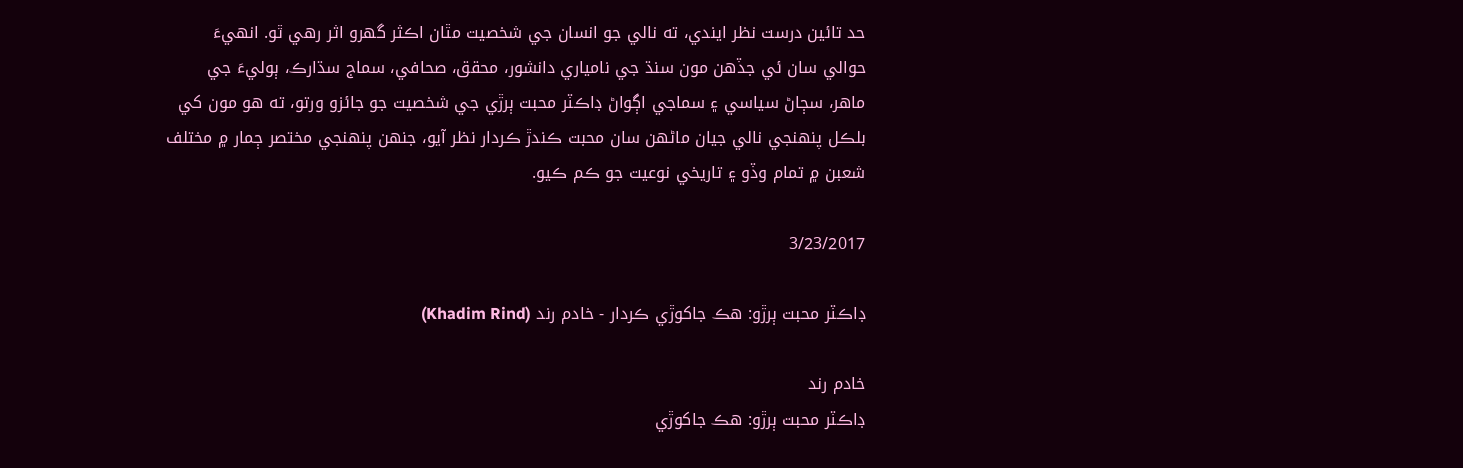حد تائين درست نظر ايندي، ته نالي جو انسان جي شخصيت مٿان اڪثر گھرو اثر رهي ٿو. انهيءَ حوالي سان ئي جڏهن مون سنڌ جي نامياري دانشور، محقق، صحافي، سماج سڌارڪ، ٻوليءَ جي ماهر، سڄاڻ سياسي ۽ سماجي اڳواڻ ڊاڪٽر محبت ٻرڙي جي شخصيت جو جائزو ورتو، ته هو مون کي بلڪل پنھنجي نالي جيان ماڻهن سان محبت ڪندڙ ڪردار نظر آيو، جنھن پنھنجي مختصر ڄمار ۾ مختلف شعبن ۾ تمام وڏو ۽ تاريخي نوعيت جو ڪم ڪيو.

3/23/2017

ڊاڪٽر محبت ٻرڙو: هڪ جاکوڙي ڪردار - خادم رند (Khadim Rind)

خادم رند
ڊاڪٽر محبت ٻرڙو: هڪ جاکوڙي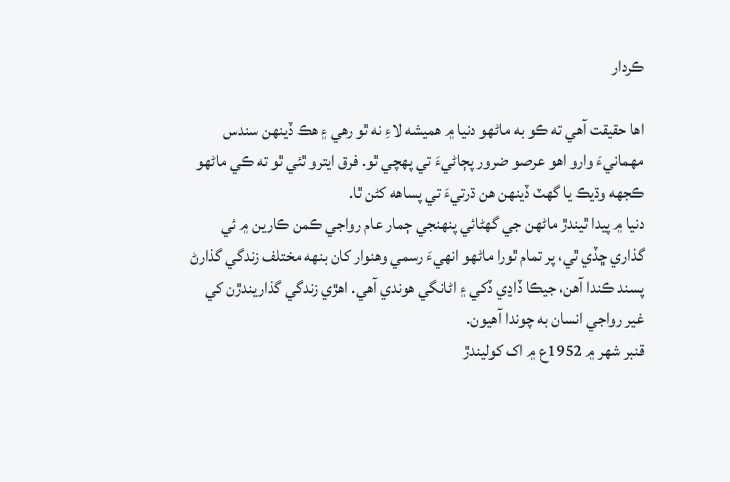ڪردار

اها حقيقت آهي ته ڪو به ماڻهو دنيا ۾ هميشه لاءِ نه ٿو رهي ۽ هڪ ڏينھن سندس مھمانيءَ وارو اهو عرصو ضرور پڄاڻيءَ تي پھچي ٿو. فرق ايترو ٿئي ٿو ته ڪي ماڻهو ڪجهه وڌيڪ يا گهٽ ڏينھن هن ڌرتيءَ تي پساهه کڻن ٿا.
دنيا ۾ پيدا ٿيندڙ ماڻهن جي گهڻائي پنهنجي ڄمار عام رواجي ڪمن ڪارين ۾ ئي گذاري ڇڏي ٿي، پر تمام ٿورا ماڻهو انھيءَ رسمي وهنوار کان بنھه مختلف زندگي گذارڻ پسند ڪندا آهن، جيڪا ڏاڍي ڏکي ۽ اڻانگي هوندي آهي. اهڙي زندگي گذاريندڙن کي غير رواجي انسان به چوندا آهيون.
قنبر شھر ۾ 1952ع ۾ اک کوليندڙ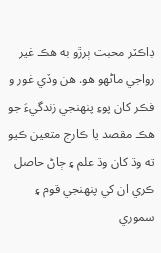ڊاڪٽر محبت ٻرڙو به هڪ غير رواجي ماڻهو هو. هن وڏي غور و فڪر کان پوءِ پنھنجي زندگيءَ جو هڪ مقصد يا ڪارج متعين ڪيو ته وڌ کان وڌ علم ۽ ڄاڻ حاصل ڪري ان کي پنھنجي قوم ۽ سموري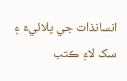انسانذات جي ڀلائيءَ ۽ سک لاءِ ڪتب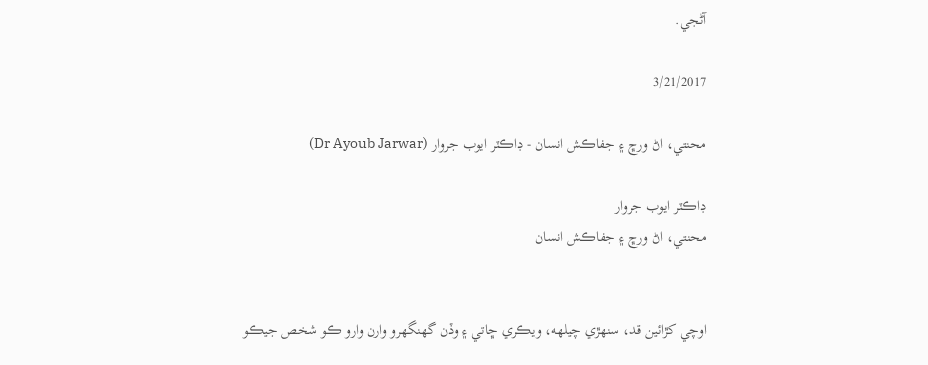آڻجي.

3/21/2017

محنتي، اڻ ورڇ ۽ جفاڪش انسان - ڊاڪٽر ايوب جروار (Dr Ayoub Jarwar)

ڊاڪٽر ايوب جروار
محنتي، اڻ ورڇ ۽ جفاڪش انسان


اوچي کڙائين قد، سنھڙي چيلهه، ويڪري ڇاتي ۽ وڏن گهنگهرو وارن وارو ڪو شخص جيڪو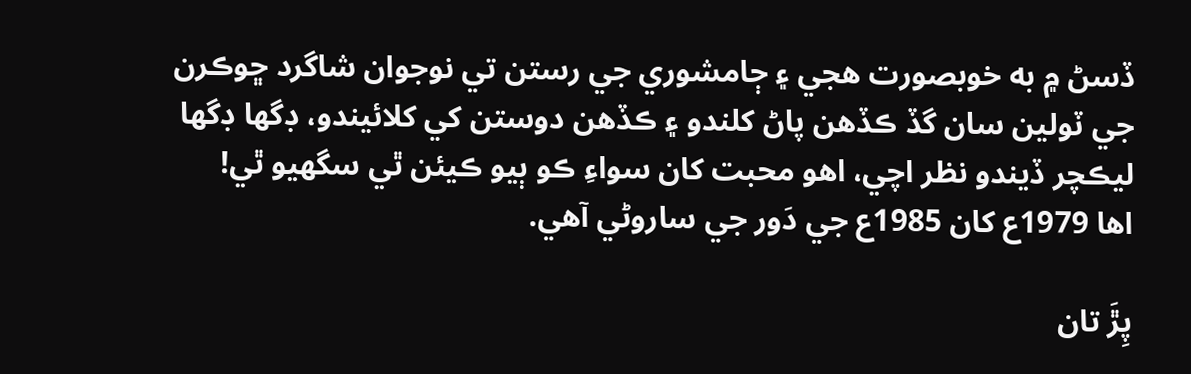ڏسڻ ۾ به خوبصورت هجي ۽ ڄامشوري جي رستن تي نوجوان شاگرد ڇوڪرن جي ٽولين سان گڏ ڪڏهن پاڻ کلندو ۽ ڪڏهن دوستن کي کلائيندو، ڊگها ڊگها ليڪچر ڏيندو نظر اچي، اهو محبت کان سواءِ ڪو ٻيو ڪيئن ٿي سگهيو ٿي!
اها 1979ع کان 1985ع جي دَور جي ساروڻي آهي.

پِڙَ تان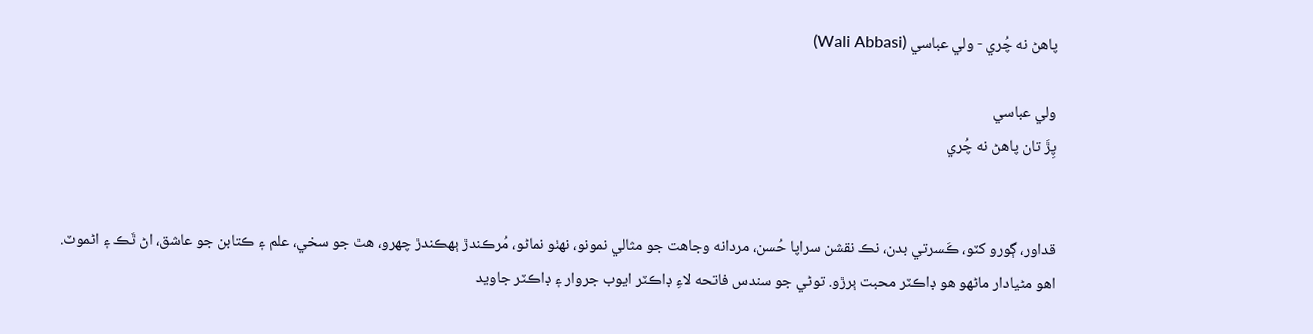پاهڻ نه چُري - ولي عباسي (Wali Abbasi)

ولي عباسي
پِڙَ تان پاهڻ نه چُري


قداور، ڳورو کٽو، ڪَسرتي بدن، نڪ نقشن سراپا حُسن، مردانه وجاهت جو مثالي نمونو، نھٺو نماڻو، مُرڪندڙ ٻھڪندڙ چھرو، هٿ جو سخي، علم ۽ ڪتابن جو عاشق، اڻ ٿَڪ ۽ اڻموٽ. اهو مڻيادار ماڻهو هو ڊاڪٽر محبت ٻرڙو. توڻي جو سندس فاتحه لاءِ ڊاڪٽر ايوب جروار ۽ ڊاڪٽر جاويد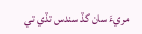مريءَ سان گڏ سندس تڏي تي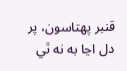قنبر پھتاسون، پر دل اڃا به نه ٿي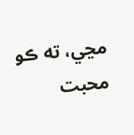مڃي، ته ڪو محبت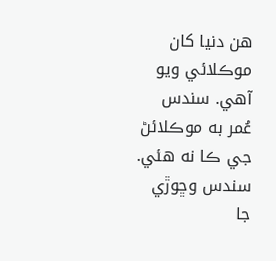هن دنيا کان موڪلائي ويو آهي. سندس عُمر به موڪلائڻ جي ڪا نه هئي. سندس وڇوڙي جا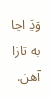وَڍَ اڃا به تازا آهن.